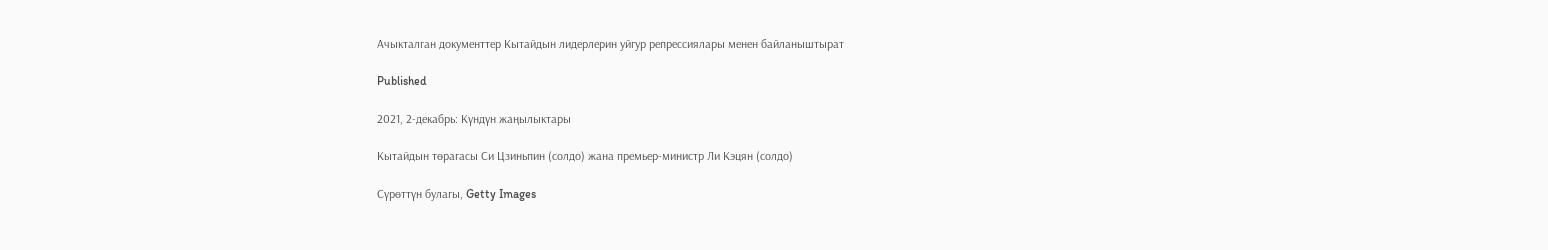Ачыкталган документтер Кытайдын лидерлерин уйгур репрессиялары менен байланыштырат

Published

2021, 2-декабрь: Күндүн жаңылыктары

Кытайдын төрагасы Си Цзиньпин (солдо) жана премьер-министр Ли Кэцян (солдо)

Сүрөттүн булагы, Getty Images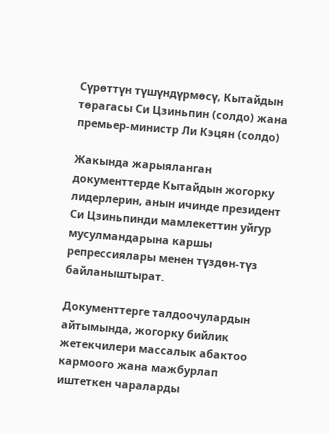Сүрөттүн түшүндүрмөсү, Кытайдын төрагасы Си Цзиньпин (солдо) жана премьер-министр Ли Кэцян (солдо)

Жакында жарыяланган документтерде Кытайдын жогорку лидерлерин, анын ичинде президент Си Цзиньпинди мамлекеттин уйгур мусулмандарына каршы репрессиялары менен түздөн-түз байланыштырат.

Документтерге талдоочулардын айтымында, жогорку бийлик жетекчилери массалык абактоо кармоого жана мажбурлап иштеткен чараларды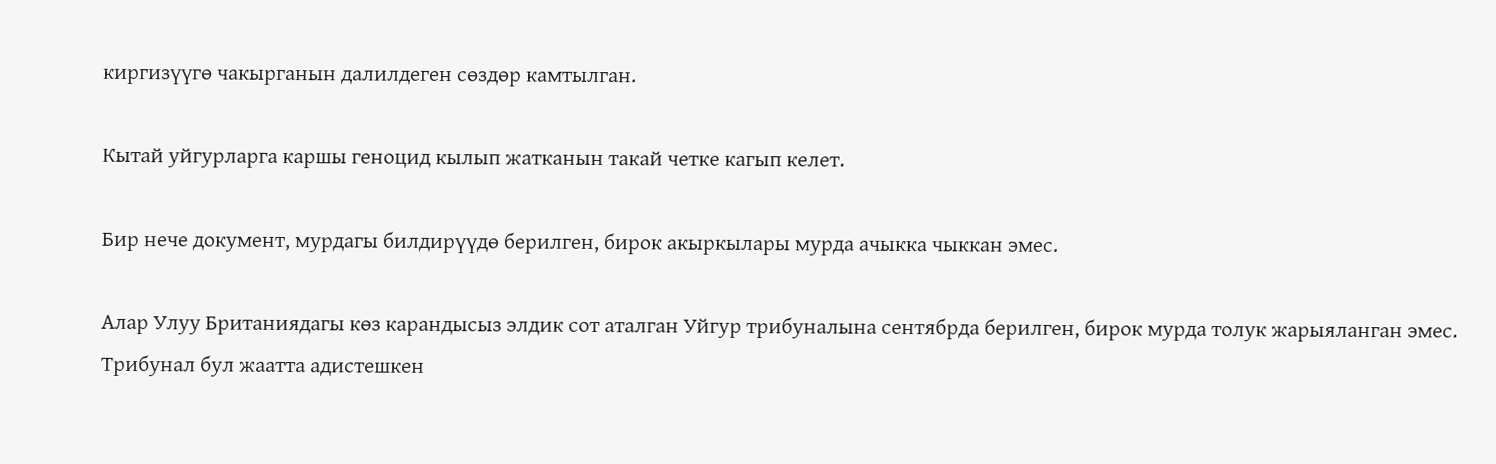киргизүүгө чакырганын далилдеген сөздөр камтылган.

Кытай уйгурларга каршы геноцид кылып жатканын такай четке кагып келет.

Бир нече документ, мурдагы билдирүүдө берилген, бирок акыркылары мурда ачыкка чыккан эмес.

Алар Улуу Британиядагы көз карандысыз элдик сот аталган Уйгур трибуналына сентябрда берилген, бирок мурда толук жарыяланган эмес. Трибунал бул жаатта адистешкен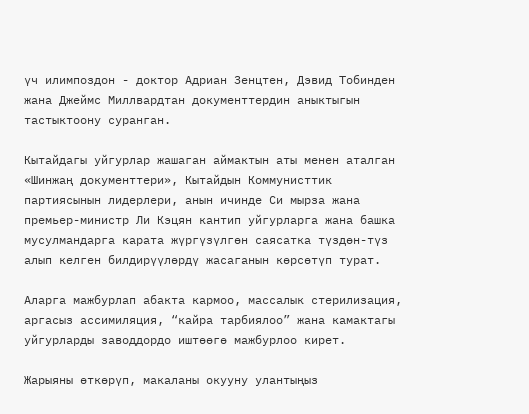үч илимпоздон - доктор Адриан Зенцтен, Дэвид Тобинден жана Джеймс Миллвардтан документтердин аныктыгын тастыктоону суранган.

Кытайдагы уйгурлар жашаган аймактын аты менен аталган «Шинжаң документтери», Кытайдын Коммунисттик партиясынын лидерлери, анын ичинде Си мырза жана премьер-министр Ли Кэцян кантип уйгурларга жана башка мусулмандарга карата жүргүзүлгөн саясатка түздөн-түз алып келген билдирүүлөрдү жасаганын көрсөтүп турат.

Аларга мажбурлап абакта кармоо, массалык стерилизация, аргасыз ассимиляция, “кайра тарбиялоо” жана камактагы уйгурларды заводдордо иштөөгө мажбурлоо кирет.

Жарыяны өткөрүп, макаланы окууну улантыңыз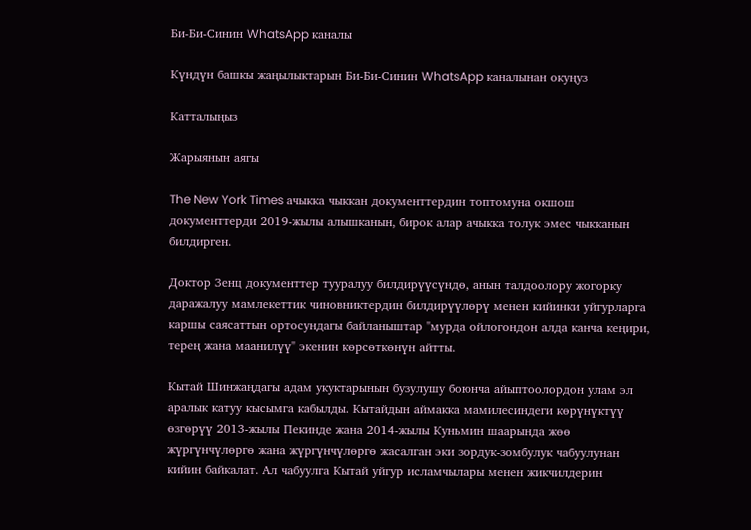Би-Би-Синин WhatsApp каналы

Күндүн башкы жаңылыктарын Би-Би-Синин WhatsApp каналынан окуңуз

Катталыңыз

Жарыянын аягы

The New York Times ачыкка чыккан документтердин топтомуна окшош документтерди 2019-жылы алышканын, бирок алар ачыкка толук эмес чыкканын билдирген.

Доктор Зенц документтер тууралуу билдирүүсүндө, анын талдоолору жогорку даражалуу мамлекеттик чиновниктердин билдирүүлөрү менен кийинки уйгурларга каршы саясаттын ортосундагы байланыштар "мурда ойлогондон алда канча кеңири, терең жана маанилүү" экенин көрсөткөнүн айтты.

Кытай Шинжаңдагы адам укуктарынын бузулушу боюнча айыптоолордон улам эл аралык катуу кысымга кабылды. Кытайдын аймакка мамилесиндеги көрүнүктүү өзгөрүү 2013-жылы Пекинде жана 2014-жылы Куньмин шаарында жөө жүргүнчүлөргө жана жүргүнчүлөргө жасалган эки зордук-зомбулук чабуулунан кийин байкалат. Ал чабуулга Кытай уйгур исламчылары менен жикчилдерин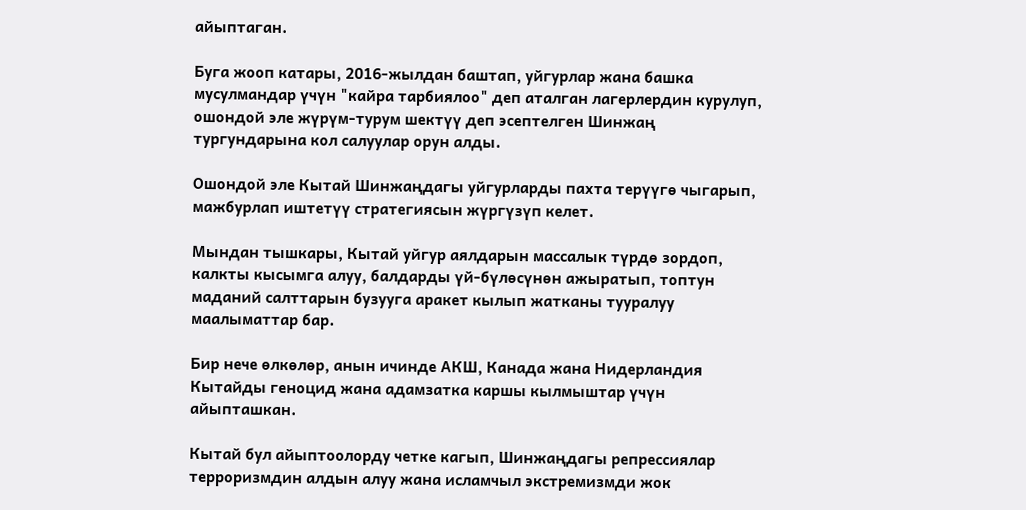айыптаган.

Буга жооп катары, 2016-жылдан баштап, уйгурлар жана башка мусулмандар үчүн "кайра тарбиялоо" деп аталган лагерлердин курулуп, ошондой эле жүрүм-турум шектүү деп эсептелген Шинжаң тургундарына кол салуулар орун алды.

Ошондой эле Кытай Шинжаңдагы уйгурларды пахта терүүгө чыгарып, мажбурлап иштетүү стратегиясын жүргүзүп келет.

Мындан тышкары, Кытай уйгур аялдарын массалык түрдө зордоп, калкты кысымга алуу, балдарды үй-бүлөсүнөн ажыратып, топтун маданий салттарын бузууга аракет кылып жатканы тууралуу маалыматтар бар.

Бир нече өлкөлөр, анын ичинде АКШ, Канада жана Нидерландия Кытайды геноцид жана адамзатка каршы кылмыштар үчүн айыпташкан.

Кытай бул айыптоолорду четке кагып, Шинжаңдагы репрессиялар терроризмдин алдын алуу жана исламчыл экстремизмди жок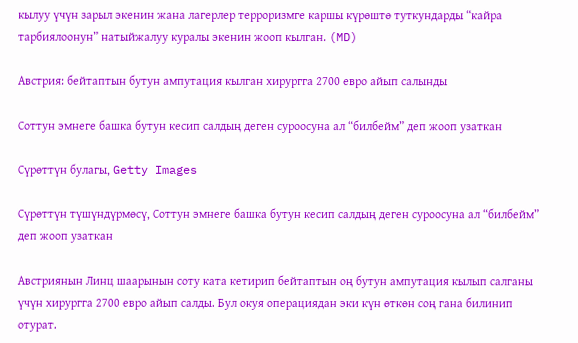кылуу үчүн зарыл экенин жана лагерлер терроризмге каршы күрөштө туткундарды “кайра тарбиялоонун” натыйжалуу куралы экенин жооп кылган. (MD)

Австрия: бейтаптын бутун ампутация кылган хирургга 2700 евро айып салынды

Соттун эмнеге башка бутун кесип салдың деген суроосуна ал “билбейм” деп жооп узаткан

Сүрөттүн булагы, Getty Images

Сүрөттүн түшүндүрмөсү, Соттун эмнеге башка бутун кесип салдың деген суроосуна ал “билбейм” деп жооп узаткан

Австриянын Линц шаарынын соту ката кетирип бейтаптын оң бутун ампутация кылып салганы үчүн хирургга 2700 евро айып салды. Бул окуя операциядан эки күн өткөн соң гана билинип отурат.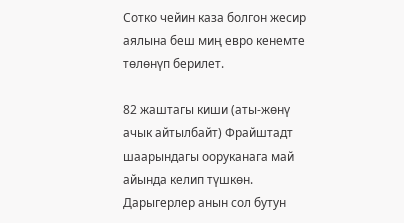Сотко чейин каза болгон жесир аялына беш миң евро кенемте төлөнүп берилет.

82 жаштагы киши (аты-жөнү ачык айтылбайт) Фрайштадт шаарындагы ооруканага май айында келип түшкөн. Дарыгерлер анын сол бутун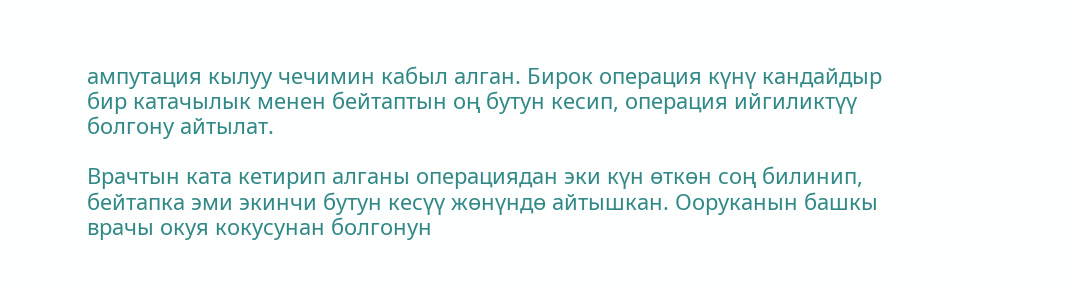ампутация кылуу чечимин кабыл алган. Бирок операция күнү кандайдыр бир катачылык менен бейтаптын оң бутун кесип, операция ийгиликтүү болгону айтылат.

Врачтын ката кетирип алганы операциядан эки күн өткөн соң билинип, бейтапка эми экинчи бутун кесүү жөнүндө айтышкан. Ооруканын башкы врачы окуя кокусунан болгонун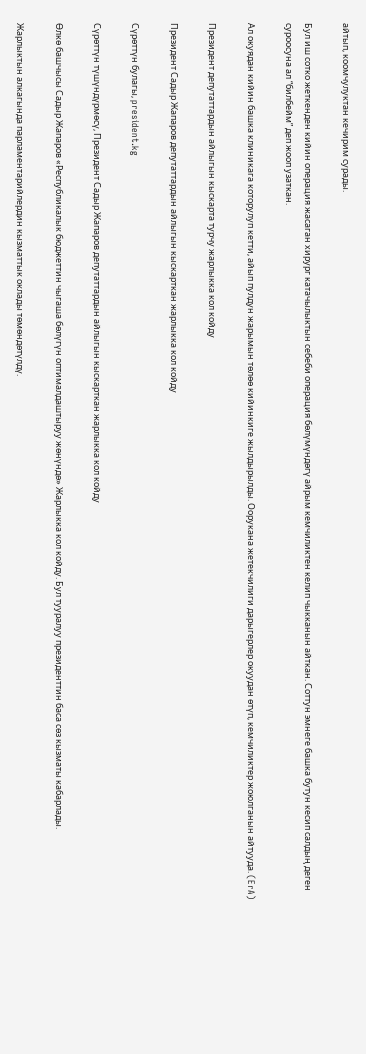айтып, коомчулуктан кечирим сурады.

Бул иш сотко жеткенден кийин операция жасаган хирург катачылыктын себеби операция бөлүмүндөгү айрым кемчиликтен келип чыкканын айткан. Соттун эмнеге башка бутун кесип салдың деген суроосуна ал “билбейм” деп жооп узаткан.

Ал окуядан кийин башка клиникага которулуп кетти, айып пулдун жарымын төлөө кийинкиге жылдырылды. Оорукана жетекчилиги дарыгерлер окуудан өтүп, кемчиликтер жоюлганын айтууда. (ErA)

Президент депутаттардын айлыгын кыскарта турчу жарлыкка кол койду

Президент Садыр Жапаров депутаттардын айлыгын кыскарткан жарлыкка кол койду

Сүрөттүн булагы, president.kg

Сүрөттүн түшүндүрмөсү, Президент Садыр Жапаров депутаттардын айлыгын кыскарткан жарлыкка кол койду

Өлкө башчысы Садыр Жапаров «Республикалык бюджеттин чыгаша бөлүгүн оптималдаштыруу жөнүндө» Жарлыкка кол койду. Бул тууралуу президенттин баса сөз кызматы кабарлады.

Жарлыктын алкагында парламентарийлердин кызматтык оклады төмөндөтүлдү.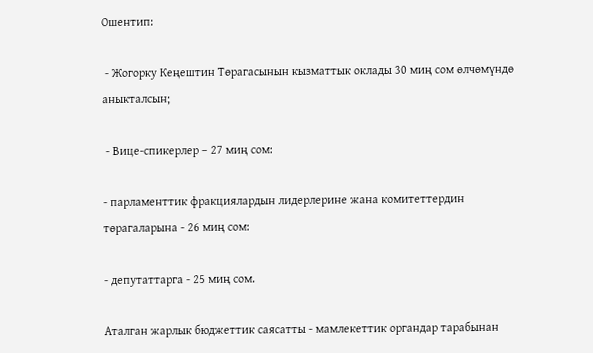Ошентип:

 - Жогорку Кеңештин Төрагасынын кызматтык оклады 30 миң сом өлчөмүндө аныкталсын;

 - Вице-спикерлер – 27 миң сом:

- парламенттик фракциялардын лидерлерине жана комитеттердин төрагаларына - 26 миң сом:

- депутаттарга - 25 миң сом.

Аталган жарлык бюджеттик саясатты - мамлекеттик органдар тарабынан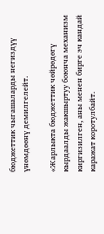бюджеттик чыгашаларды негиздүү үнөмдөөнү демилгелейт.

«Жарлыкта бюджеттик чөйрөдөгү кырдаалды жакшыртуу боюнча механизм киргизилген, аны менен бирге эч кандай каражат коротулбайт.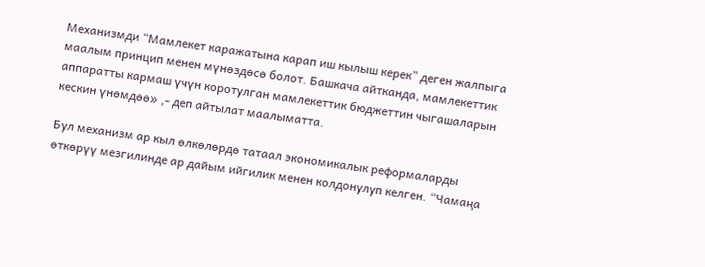Механизмди “Мамлекет каражатына карап иш кылыш керек” деген жалпыга маалым принцип менен мүнөздөсө болот. Башкача айтканда, мамлекеттик аппаратты кармаш үчүн коротулган мамлекеттик бюджеттин чыгашаларын кескин үнөмдөө» ,- деп айтылат маалыматта.

Бул механизм ар кыл өлкөлөрдө татаал экономикалык реформаларды өткөрүү мезгилинде ар дайым ийгилик менен колдонулуп келген. “Чамаңа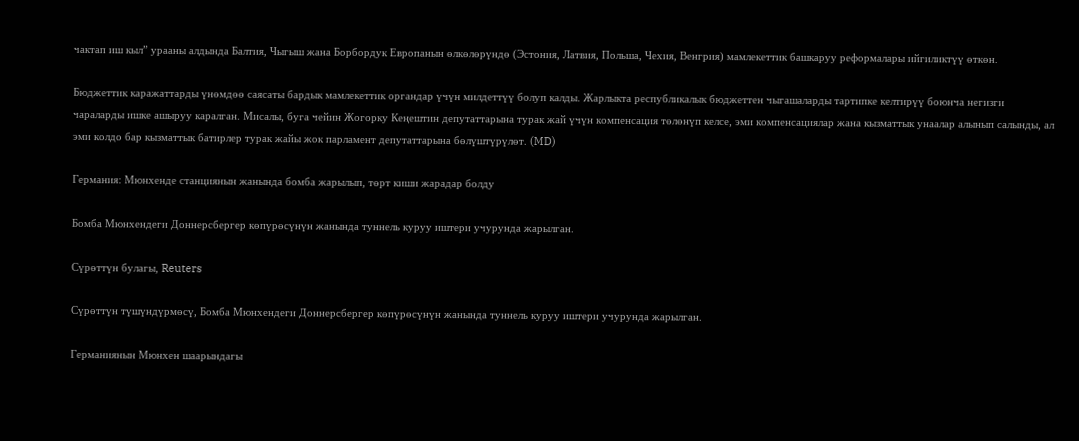чактап иш кыл” урааны алдында Балтия, Чыгыш жана Борбордук Европанын өлкөлөрүндө (Эстония, Латвия, Польша, Чехия, Венгрия) мамлекеттик башкаруу реформалары ийгиликтүү өткөн.

Бюджеттик каражаттарды үнөмдөө саясаты бардык мамлекеттик органдар үчүн милдеттүү болуп калды. Жарлыкта республикалык бюджеттен чыгашаларды тартипке келтирүү боюнча негизги чараларды ишке ашыруу каралган. Мисалы, буга чейин Жогорку Кеңештин депутаттарына турак жай үчүн компенсация төлөнүп келсе, эми компенсациялар жана кызматтык унаалар алынып салынды, ал эми колдо бар кызматтык батирлер турак жайы жок парламент депутаттарына бөлүштүрүлөт. (MD)

Германия: Мюнхенде станциянын жанында бомба жарылып, төрт киши жарадар болду

Бомба Мюнхендеги Доннерсбергер көпүрөсүнүн жанында туннель куруу иштери учурунда жарылган.

Сүрөттүн булагы, Reuters

Сүрөттүн түшүндүрмөсү, Бомба Мюнхендеги Доннерсбергер көпүрөсүнүн жанында туннель куруу иштери учурунда жарылган.

Германиянын Мюнхен шаарындагы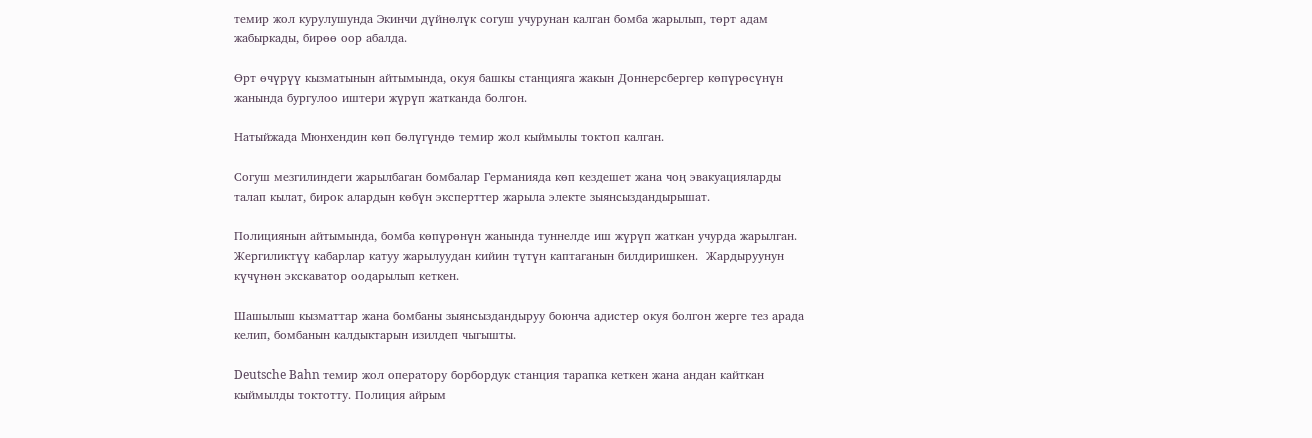темир жол курулушунда Экинчи дүйнөлүк согуш учурунан калган бомба жарылып, төрт адам жабыркады, бирөө оор абалда.

Өрт өчүрүү кызматынын айтымында, окуя башкы станцияга жакын Доннерсбергер көпүрөсүнүн жанында бургулоо иштери жүрүп жатканда болгон.

Натыйжада Мюнхендин көп бөлүгүндө темир жол кыймылы токтоп калган.

Согуш мезгилиндеги жарылбаган бомбалар Германияда көп кездешет жана чоң эвакуацияларды талап кылат, бирок алардын көбүн эксперттер жарыла электе зыянсыздандырышат.

Полициянын айтымында, бомба көпүрөнүн жанында туннелде иш жүрүп жаткан учурда жарылган. Жергиликтүү кабарлар катуу жарылуудан кийин түтүн каптаганын билдиришкен.  Жардыруунун күчүнөн экскаватор оодарылып кеткен.

Шашылыш кызматтар жана бомбаны зыянсыздандыруу боюнча адистер окуя болгон жерге тез арада келип, бомбанын калдыктарын изилдеп чыгышты.

Deutsche Bahn темир жол оператору борбордук станция тарапка кеткен жана андан кайткан кыймылды токтотту. Полиция айрым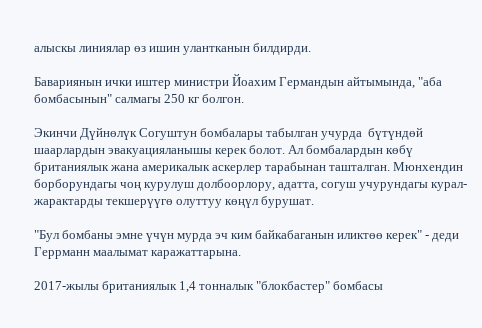алыскы линиялар өз ишин улантканын билдирди.

Бавариянын ички иштер министри Йоахим Германдын айтымында, "аба бомбасынын" салмагы 250 кг болгон.

Экинчи Дүйнөлүк Согуштун бомбалары табылган учурда  бүтүндөй шаарлардын эвакуацияланышы керек болот. Ал бомбалардын көбү британиялык жана америкалык аскерлер тарабынан ташталган. Мюнхендин борборундагы чоң курулуш долбоорлору, адатта, согуш учурундагы курал-жарактарды текшерүүгө олуттуу көңүл бурушат.

"Бул бомбаны эмне үчүн мурда эч ким байкабаганын иликтөө керек" - деди Геррманн маалымат каражаттарына.

2017-жылы британиялык 1,4 тонналык "блокбастер" бомбасы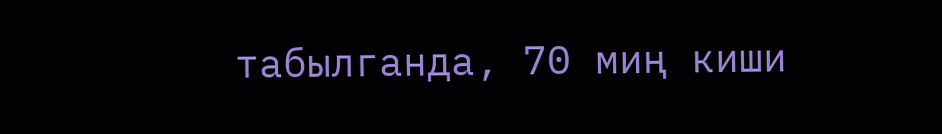табылганда, 70 миң киши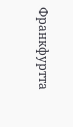Франкфуртта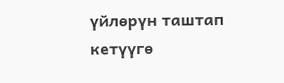үйлөрүн таштап кетүүгө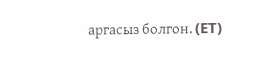аргасыз болгон. (ET)